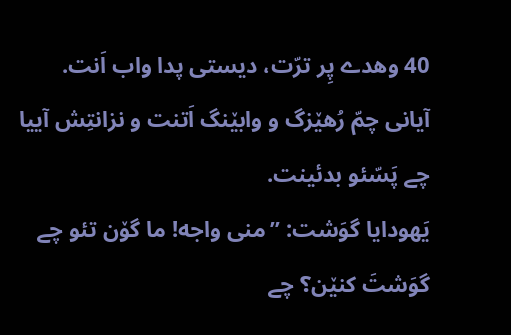40 وهدے پِر ترّت، دیستی پدا واب اَنت. آیانی چمّ رُهێزگ و وابێنگ اَتنت و نزانتِش آییا چے پَسّئو بدئینت.
یَهودایا گوَشت: ”منی واجه! ما گۆن تئو چے گوَشتَ کنێن؟ چے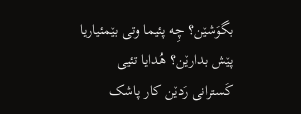بگوَشێن؟ چِه پئیما وتی بێمئیاریا پێش بدارێن؟ هُدایا تئیی کَسترانی رَدێن کار پاشک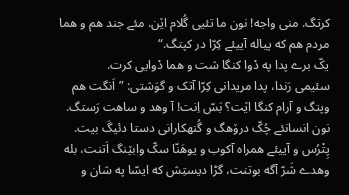کرتگ. منی واجه! نون ما تئیی گُلام اێن. مئے جند هم و هما مردم هم که پیاله آییئے کِرّا در کپتگ.“
یکّ برے پدا په دْوا کنگا شت و هما دْوایی کرت.
سئیمی رَندا، پدا مریدانی کِرّا آتک و گوَشتی: ”اَنگت هم وپتگ و آرام کنگا اێت؟ بَسّ اِنت! آ وهد و ساهت رَستگ. نون انسانئے چُکّ درۆهگ و گُنهکارانی دستا دئیگَ بیت.
پِتْرُس و آییئے همراه آکوب و یوهَنّا سکّ وابێنگ اَتنت، بله وهدے شَرّ آگه بوتنت، گڑا دیستِش که ایسّا په شان و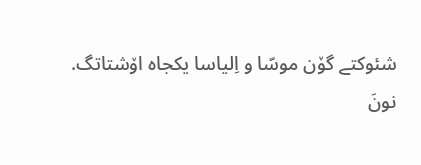شئوکتے گۆن موسّا و اِلیاسا یکجاه اۆشتاتگ.
نونَ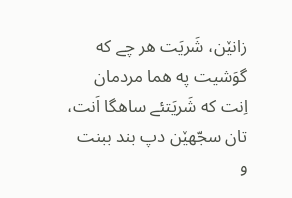زانێن، شَریَت هر چے که گوَشیت په هما مردمان اِنت که شَریَتئے ساهگا اَنت، تان سجّهێن دپ بند ببنت و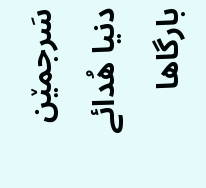سَرجمێن دنیا هُدائے بارگاها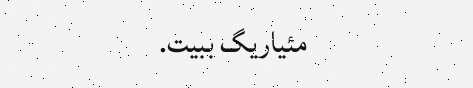مئیاریگ ببیت.